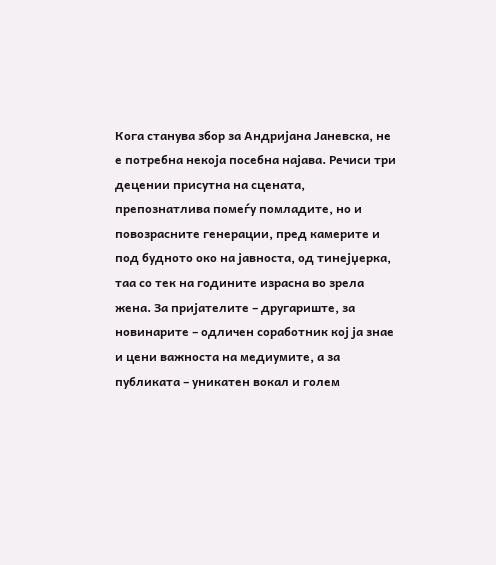Кога станува збор за Андријана Јаневска, не е потребна некоја посебна најава. Речиси три децении присутна на сцената, препознатлива помеѓу помладите, но и повозрасните генерации, пред камерите и под будното око на јавноста, од тинејџерка, таа со тек на годините израсна во зрела жена. За пријателите – другариште, за новинарите – одличен соработник кој ја знае и цени важноста на медиумите, а за публиката – уникатен вокал и голем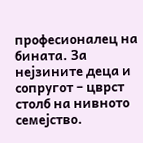професионалец на бината. За нејзините деца и сопругот – цврст столб на нивното семејство.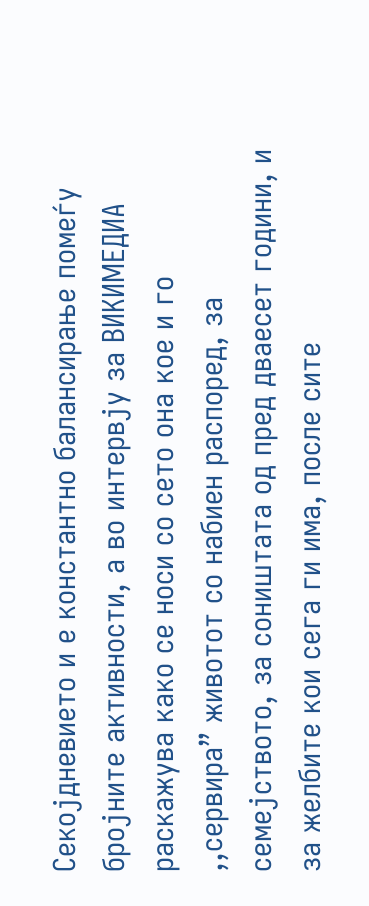Секојдневието и е константно балансирање помеѓу бројните активности, а во интервју за ВИКИМЕДИА раскажува како се носи со сето она кое и го ,,сервира” животот со набиен распоред, за семејството, за соништата од пред дваесет години, и за желбите кои сега ги има, после сите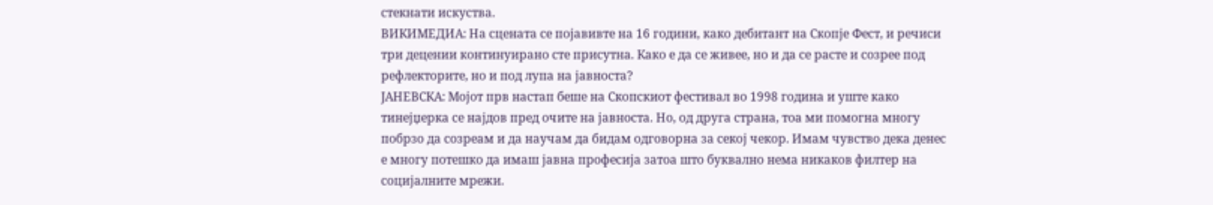стекнати искуства.
ВИКИМЕДИА: На сцената се појавивте на 16 години, како дебитант на Скопје Фест, и речиси три децении континуирано сте присутна. Како е да се живее, но и да се расте и созрее под рефлекторите, но и под лупа на јавноста?
ЈАНЕВСКА: Мојот прв настап беше на Скопскиот фестивал во 1998 година и уште како тинејџерка се најдов пред очите на јавноста. Но, од друга страна, тоа ми помогна многу побрзо да созреам и да научам да бидам одговорна за секој чекор. Имам чувство дека денес е многу потешко да имаш јавна професија затоа што буквално нема никаков филтер на социјалните мрежи.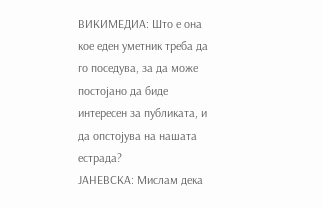ВИКИМЕДИА: Што е она кое еден уметник треба да го поседува, за да може постојано да биде интересен за публиката, и да опстојува на нашата естрада?
ЈАНЕВСКА: Мислам дека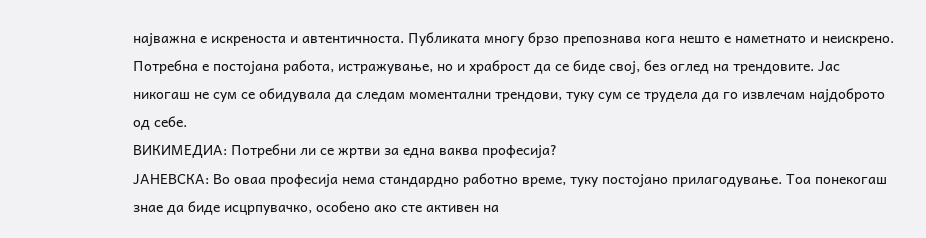најважна е искреноста и автентичноста. Публиката многу брзо препознава кога нешто е наметнато и неискрено. Потребна е постојана работа, истражување, но и храброст да се биде свој, без оглед на трендовите. Јас никогаш не сум се обидувала да следам моментални трендови, туку сум се трудела да го извлечам најдоброто од себе.
ВИКИМЕДИА: Потребни ли се жртви за една ваква професија?
ЈАНЕВСКА: Во оваа професија нема стандардно работно време, туку постојано прилагодување. Тоа понекогаш знае да биде исцрпувачко, особено ако сте активен на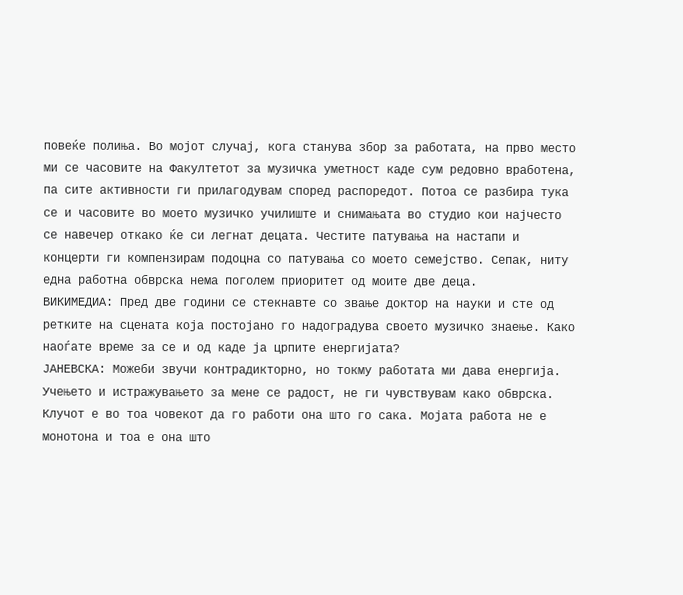повеќе полиња. Во мојот случај, кога станува збор за работата, на прво место ми се часовите на Факултетот за музичка уметност каде сум редовно вработена, па сите активности ги прилагодувам според распоредот. Потоа се разбира тука се и часовите во моето музичко училиште и снимањата во студио кои најчесто се навечер откако ќе си легнат децата. Честите патувања на настапи и концерти ги компензирам подоцна со патувања со моето семејство. Сепак, ниту една работна обврска нема поголем приоритет од моите две деца.
ВИКИМЕДИА: Пред две години се стекнавте со звање доктор на науки и сте од ретките на сцената која постојано го надоградува своето музичко знаење. Како наоѓате време за се и од каде ја црпите енергијата?
ЈАНЕВСКА: Можеби звучи контрадикторно, но токму работата ми дава енергија. Учењето и истражувањето за мене се радост, не ги чувствувам како обврска. Клучот е во тоа човекот да го работи она што го сака. Мојата работа не е монотона и тоа е она што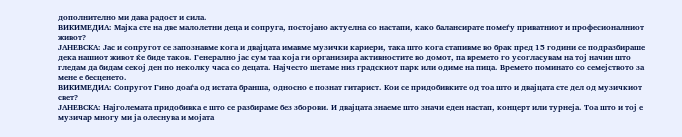дополнително ми дава радост и сила.
ВИКИМЕДИА: Мајка сте на две малолетни деца и сопруга, постојано актуелна со настапи, како балансирате помеѓу приватниот и професионалниот живот?
ЈАНЕВСКА: Јас и сопругот се запознавме кога и двајцата имавме музички кариери, така што кога стапивме во брак пред 15 години се подразбираше дека нашиот живот ќе биде таков. Генерално јас сум таа која ги организира активностите во домот, па времето го усогласувам на тој начин што гледам да бидам секој ден по неколку часа со децата. Најчесто шетаме низ градскиот парк или одиме на пица. Времето поминато со семејството за мене е бесценето.
ВИКИМЕДИА: Сопругот Гино доаѓа од истата бранша, односно е познат гитарист. Кои се придобивките од тоа што и двајцата сте дел од музичкиот свет?
ЈАНЕВСКА: Најголемата придобивка е што се разбираме без зборови. И двајцата знаеме што значи еден настап, концерт или турнеја. Тоа што и тој е музичар многу ми ја олеснува и мојата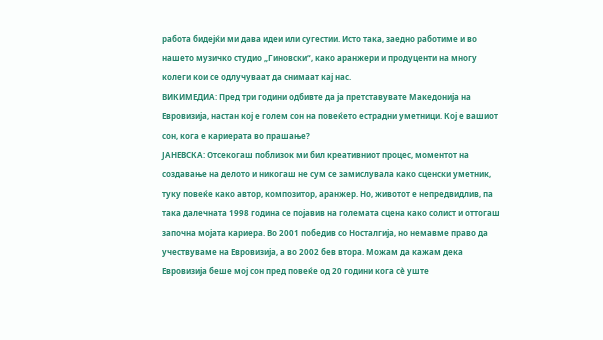работа бидејќи ми дава идеи или сугестии. Исто така, заедно работиме и во нашето музичко студио „Гиновски“, како аранжери и продуценти на многу колеги кои се одлучуваат да снимаат кај нас.
ВИКИМЕДИА: Пред три години одбивте да ја претставувате Македонија на Евровизија, настан кој е голем сон на повеќето естрадни уметници. Кој е вашиот сон, кога е кариерата во прашање?
ЈАНЕВСКА: Отсекогаш поблизок ми бил креативниот процес, моментот на создавање на делото и никогаш не сум се замислувала како сценски уметник, туку повеќе како автор, композитор, аранжер. Но, животот е непредвидлив, па така далечната 1998 година се појавив на големата сцена како солист и оттогаш започна мојата кариера. Во 2001 победив со Носталгија, но немавме право да учествуваме на Евровизија, а во 2002 бев втора. Можам да кажам дека Евровизија беше мој сон пред повеќе од 20 години кога сè уште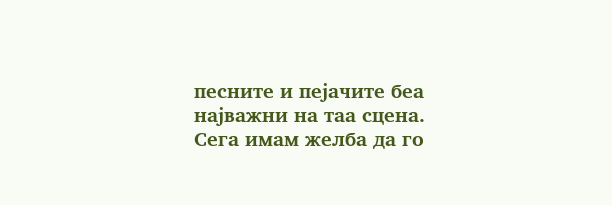песните и пејачите беа најважни на таа сцена. Сега имам желба да го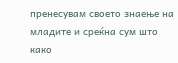пренесувам своето знаење на младите и среќна сум што како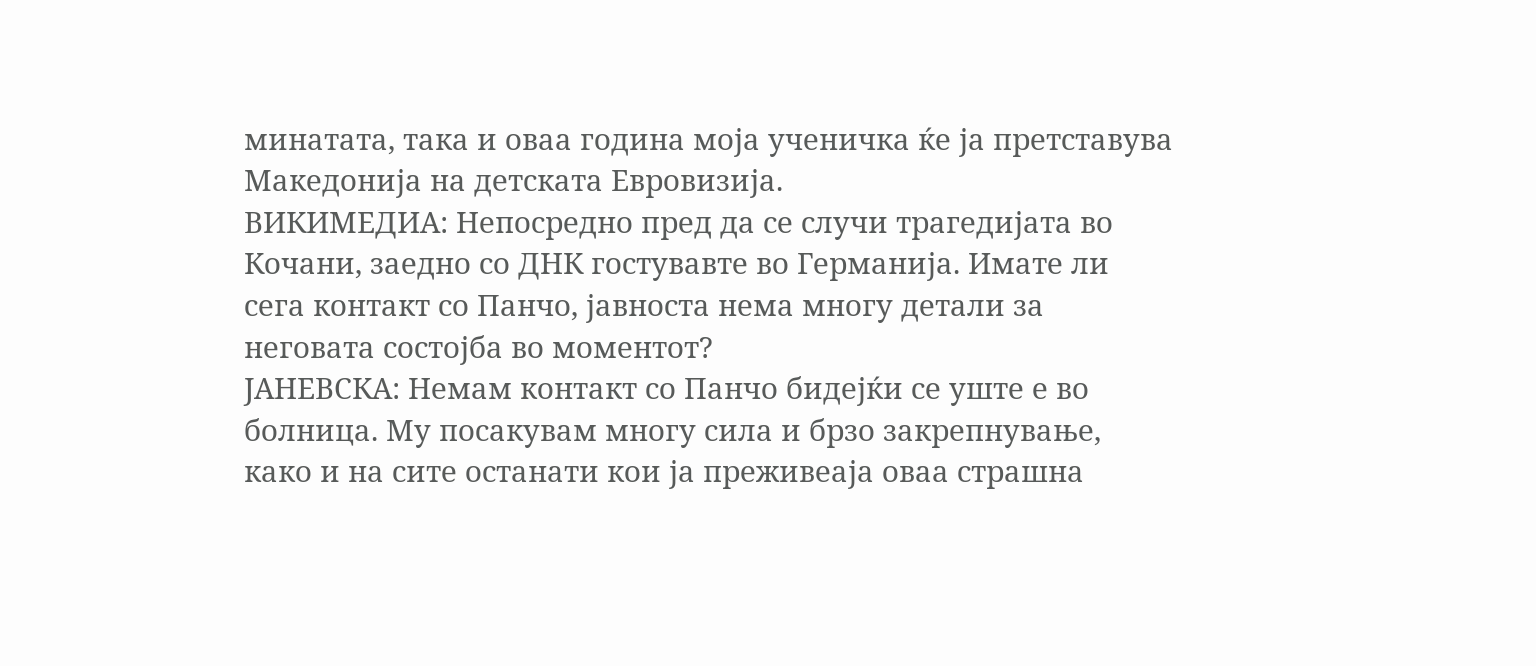минатата, така и оваа година моја ученичка ќе ја претставува Македонија на детската Евровизија.
ВИКИМЕДИА: Непосредно пред да се случи трагедијата во Кочани, заедно со ДНК гостувавте во Германија. Имате ли сега контакт со Панчо, јавноста нема многу детали за неговата состојба во моментот?
ЈАНЕВСКА: Немам контакт со Панчо бидејќи се уште е во болница. Му посакувам многу сила и брзо закрепнување, како и на сите останати кои ја преживеаја оваа страшна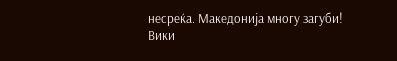несреќа. Македонија многу загуби!
Вики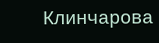Клинчарова